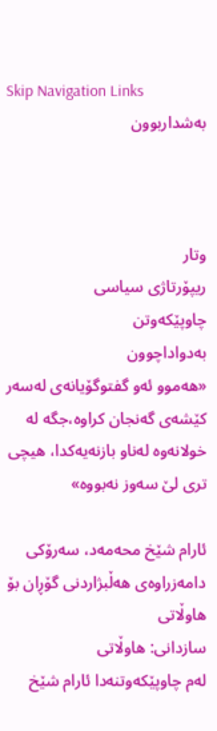Skip Navigation Links
به‌شداربوون



وتار
ریپۆرتاژی سیاسی
چاوپێکه‌وتن
به‌دواداچوون
«هه‌موو ئه‌و گفتوگۆیانه‌ی‌ له‌سه‌ر كێشه‌ی‌ گه‌نجان كراوه‌،جگه‌ له‌ خولانه‌وه‌ له‌ناو بازنه‌یه‌كدا، هیچی تری‌ لێ‌ سه‌وز نه‌بووه‌»

ئارام شێخ محه‌مه‌د، سه‌رۆكی‌ دامه‌زراوه‌ی‌ هه‌ڵبژاردنی‌ گۆڕان بۆ هاوڵاتی‌
سازدانی‌: هاوڵاتی‌
له‌م چاوپێكه‌وتنه‌دا ئارام شێخ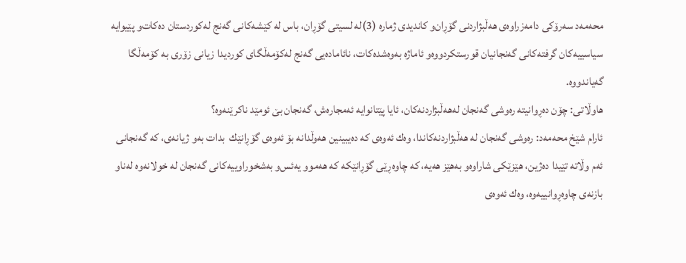محه‌مه‌د سه‌رۆكی‌ دامه‌زراوه‌ی‌ هه‌ڵبژاردنی‌ گۆڕان‌و كاندیدی‌ ژماره‌ (3)له‌ لسیتی‌ گۆڕان، باس له‌ كێشه‌كانی‌ گه‌نج له‌كوردستان ده‌كات‌و پێیوایه‌ سیاسییه‌كان گرفته‌كانی‌ گه‌نجانیان قورستكردووه‌‌و ئاماژه‌ به‌وه‌شده‌كات، نائاماده‌یی گه‌نج له‌كۆمه‌ڵگای‌ كوردیدا زیانی‌ زۆری‌ به‌ كۆمه‌ڵگا گه‌یاندووه‌.
هاوڵاتی‌: چۆن ده‌ڕوانیته‌ ره‌وشی‌ گه‌نجان له‌هه‌ڵبژاردنه‌كان، ئایا پێتانوایه‌ ئه‌مجاره‌ش، گه‌نجان بێ‌ ئومێد ناكرێنه‌وه‌؟
ئارام شێخ محه‌مه‌د: ره‌وشی‌ گه‌نجان له‌ هه‌ڵبژاردنه‌كاندا، ‌وه‌ك ئه‌وه‌ی‌ كه‌ ده‌یبینین هه‌وڵدانه‌ بۆ ئه‌وه‌ی‌ گۆڕانێك  بدات به‌و ژیانه‌ی‌، كه‌ گه‌نجانی‌ ئه‌م ‌وڵاته‌ تێیدا ده‌ژین، هێزێكی‌ شاراوه‌‌و به‌هێز هه‌یه‌، كه‌ چاوه‌ڕێی گۆڕانێكه‌ كه‌ هه‌موو یه‌ئس‌و به‌شخوراوییه‌كانی‌ گه‌نجان له‌ خولانه‌وه‌ له‌ناو بازنه‌ی‌ چاوه‌ڕوانییه‌وه‌، ‌وه‌ك ئه‌وه‌ی‌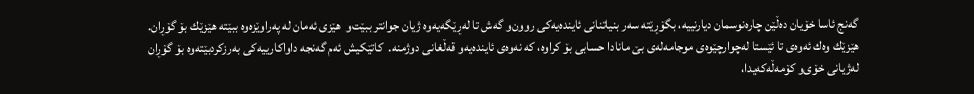گه‌نج ئاسا خۆیان ده‌ڵێن چاره‌نوسمان دیارنییه‌، بگۆڕێته‌ سه‌ر بنیاتنانی‌ ئاینده‌یه‌كی‌ روون‌و گه‌ش تا له‌ڕێگه‌یه‌وه‌ ژیان جوانتر ببێت‌و  هێزی‌ ئه‌مان له‌ په‌راوێزه‌وه‌ ببێته‌ هێزێك بۆ گۆڕان. هێزێك ‌وه‌ك ئه‌وه‌ی‌ تا ئێستا له‌چوارچێوه‌ی‌ موجامه‌له‌ی‌ بێ‌ مانادا حسابی‌ بۆ كراوه‌، كه‌ نه‌وه‌ی‌ ئاینده‌یه‌‌و قه‌ڵغانی‌ دوژمنه‌.  كاتێكیش ئه‌م گه‌نجه‌ داواكارییه‌كی‌ به‌رزكردبێته‌وه‌ بۆ گۆڕان له‌ژیانی‌ خۆی‌‌و كۆمه‌ڵه‌كه‌یدا،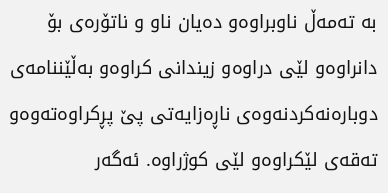به‌ ته‌مه‌ڵ‌ ناوبراوه‌‌و ده‌یان ناو و ناتۆره‌ی‌ بۆ دانراوه‌‌و لێی‌ دراوه‌‌و زیندانی‌ كراوه‌‌و به‌ڵێننامه‌ی‌ دوباره‌نه‌كردنه‌وه‌ی‌ ناڕه‌زایه‌تی‌ پێ‌ پڕكراوه‌ته‌وه‌‌و ته‌قه‌ی‌ لێكراوه‌‌و لێی‌ كوژراوه‌. ئه‌گه‌ر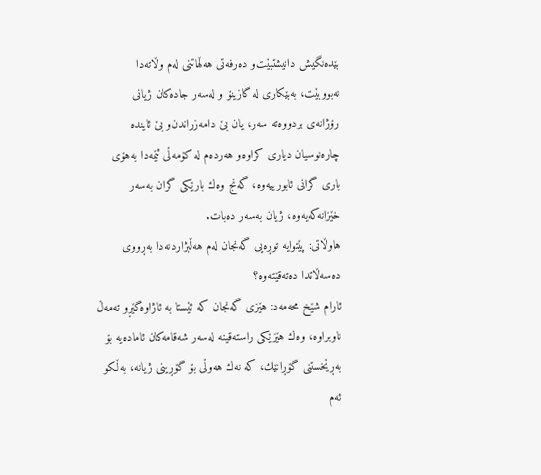بێده‌نگیش دانیشتبێت‌و ده‌رفه‌تی‌ هه‌ڵهاتنی‌ له‌م ‌وڵاته‌دا نه‌بووبێت، به‌بێكاری‌ له‌ گازینۆ ‌و له‌سه‌ر جاده‌كان ژیانی‌ رۆژانه‌ی‌ بردووه‌ته‌ سه‌ر، یان بێ‌ دامه‌زراندن‌و بێ‌ ئاینده‌ چاره‌نوسیان دیاری‌ كراوه‌‌و هه‌رده‌م له‌ كۆمه‌ڵی‌ ئێمه‌دا به‌هۆی‌ باری‌ گرانی‌ ئابورییه‌وه‌، گه‌نج ‌وه‌ك بارێكی‌ گران به‌سه‌ر خێزانه‌كه‌یه‌وه‌، ژیان به‌سه‌ر ده‌بات.
هاوڵاتی‌: پێتوایه‌ توڕه‌یی گه‌نجان له‌م هه‌ڵبژاردنه‌دا به‌ڕووی‌ ده‌سه‌ڵاتدا ده‌ته‌قێته‌وه‌؟
ئارام شێخ محه‌مه‌د: هێزی‌ گه‌نجان كه‌ ئێستا به‌ ئاژاوه‌گێڕ‌و ته‌مه‌ڵ‌ ناوبراوه‌، ‌وه‌ك هێزێكی‌ راسته‌قینه‌ له‌سه‌ر شه‌قامه‌كان ئاماده‌یه‌ بۆ به‌ڕێخستنی‌ گۆڕانێك، كه‌ نه‌ك هه‌وڵی‌ بۆ گۆڕینی‌ ژیانه‌، به‌ڵكو ئه‌م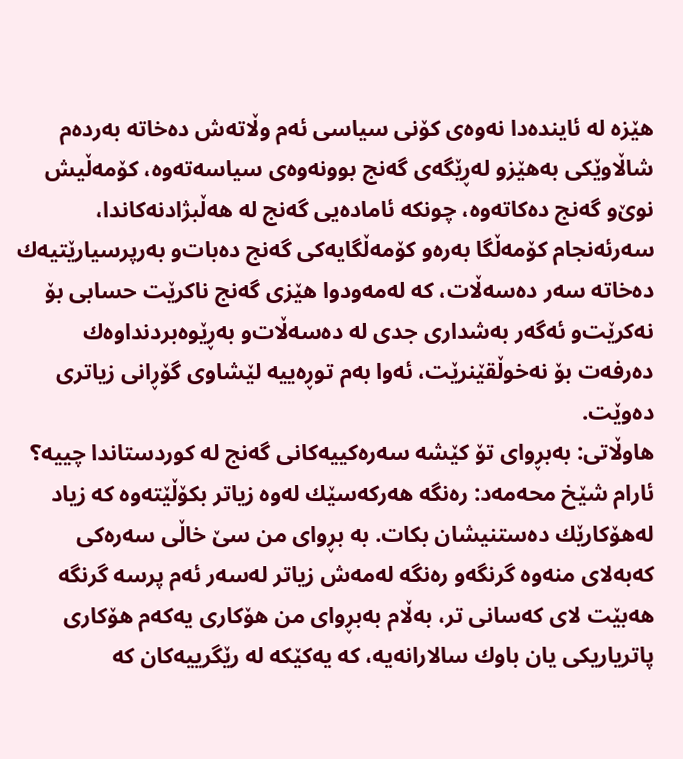هێزه‌ له‌ ئاینده‌دا نه‌وه‌ی‌ كۆنی‌ سیاسی‌ ئه‌م ‌وڵاته‌ش ده‌خاته‌ به‌رده‌م شاڵاوێكی‌ به‌هێز‌و له‌ڕێگه‌ی‌ گه‌نج بوونه‌وه‌ی‌ سیاسه‌ته‌وه‌، كۆمه‌ڵیش نوێ‌‌و گه‌نج ده‌كاته‌وه‌، چونكه‌ ئاماده‌یی گه‌نج له‌ هه‌ڵبژادنه‌كاندا، سه‌رئه‌نجام كۆمه‌ڵگا به‌ره‌و كۆمه‌ڵگایه‌كی‌ گه‌نج ده‌بات‌و به‌رپرسیارێتیه‌ك ده‌خاته‌ سه‌ر ده‌سه‌ڵات، كه‌ له‌مه‌ودوا هێزی‌ گه‌نج ناكرێت حسابی‌ بۆ نه‌كرێت‌و ئه‌گه‌ر به‌شداری‌ جدی‌ له‌ ده‌سه‌ڵات‌و به‌ڕێوه‌بردندا‌وه‌ك ده‌رفه‌ت بۆ نه‌خوڵقێنرێت، ئه‌وا به‌م توڕه‌ییه‌ لێشاوی‌ گۆڕانی‌ زیاتری‌ ده‌وێت.
هاوڵاتی‌: به‌بڕوای‌ تۆ كێشه‌ سه‌ره‌كییه‌كانی‌ گه‌نج له‌ كوردستاندا چییه‌؟
ئارام شێخ محه‌مه‌د: ره‌نگه‌ هه‌ركه‌سێك له‌وه‌ زیاتر بكۆڵێته‌وه‌ كه‌ زیاد له‌هۆكارێك ده‌ستنیشان بكات. به‌ بڕوای‌ من سێ‌ خاڵی‌ سه‌ره‌كی‌ كه‌به‌لای‌ منه‌وه‌ گرنگه‌‌و ره‌نگه‌ له‌مه‌ش زیاتر له‌سه‌ر ئه‌م پرسه‌ گرنگه‌ هه‌بێت لای‌ كه‌سانی‌ تر، به‌ڵام به‌بڕوای‌ من هۆكاری‌ یه‌كه‌م هۆكاری‌ پاتریاریكی‌ یان باوك سالارانه‌یه‌، كه‌ یه‌كێكه‌ له‌ رێگرییه‌كان كه‌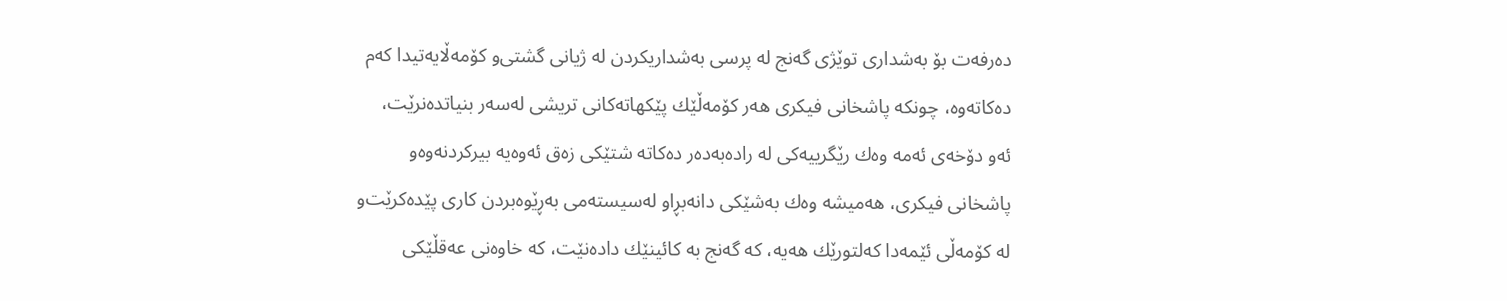ده‌رفه‌ت بۆ به‌شداری‌ توێژی‌ گه‌نج له‌ پرسی‌ به‌شداریكردن له‌ ژیانی‌ گشتی‌‌و كۆمه‌ڵایه‌تیدا كه‌م ده‌كاته‌وه‌، چونكه‌ پاشخانی‌ فیكری‌ هه‌ر كۆمه‌ڵێك پێكهاته‌كانی‌ تریشی‌ له‌سه‌ر بنیاتده‌نرێت، ئه‌و دۆخه‌ی‌ ئه‌مه‌ ‌وه‌ك رێگرییه‌كی‌ له‌ راده‌به‌ده‌ر ده‌كاته‌ شتێكی‌ زه‌ق ئه‌وه‌یه‌ بیركردنه‌وه‌و پاشخانی‌ فیكری‌، هه‌میشه‌ ‌وه‌ك به‌شێكی‌ دانه‌بڕاو له‌سیسته‌می‌ به‌ڕێوه‌بردن كاری‌ پێده‌كرێت‌و له‌ كۆمه‌ڵی‌ ئێمه‌دا كه‌لتورێك هه‌یه‌، كه‌ گه‌نج به‌ كائینێك داده‌نێت، كه‌ خاوه‌نی‌ عه‌قڵێكی‌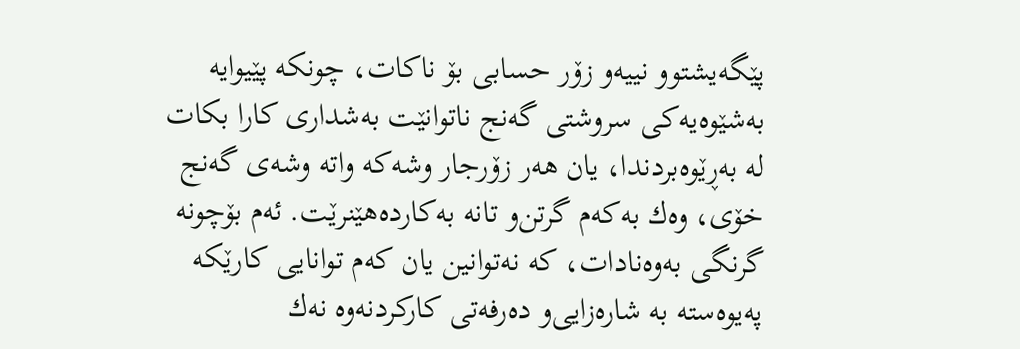پێگه‌یشتوو نییه‌‌و زۆر حسابی‌ بۆ ناكات، چونكه‌ پێیوایه‌ به‌شێوه‌یه‌كی‌ سروشتی‌ گه‌نج ناتوانێت به‌شداری‌ كارا بكات له‌ به‌ڕێوه‌بردندا، یان هه‌ر زۆرجار ‌وشه‌كه‌ ‌واته‌ ‌وشه‌ی‌ گه‌نج خۆی‌، ‌وه‌ك به‌كه‌م گرتن‌و تانه‌ به‌كارده‌هێنرێت. ئه‌م بۆچونه‌ گرنگی‌ به‌وه‌نادات، كه‌ نه‌توانین یان كه‌م توانایی كارێكه‌ په‌یوه‌سته‌ به‌ شاره‌زایی‌و ده‌رفه‌تی‌ كاركردنه‌وه‌ نه‌ك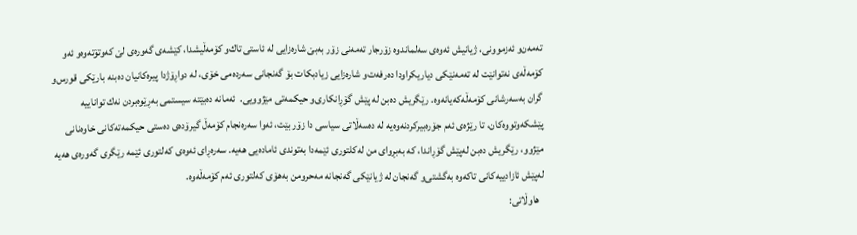ته‌مه‌ن‌و ئه‌زموونی‌، ژیانیش ئه‌وه‌ی‌ سه‌لماندوه‌ زۆرجار ته‌مه‌نی‌ زۆر به‌بێ‌ شاره‌زایی له‌ ئاستی‌ تاك‌و كۆمه‌ڵیشدا، كێشه‌ی‌ گه‌وره‌ی‌ لێ‌ كه‌وتۆته‌وه‌‌و ئه‌و كۆمه‌ڵه‌ی‌ نه‌توانێت له‌ ته‌مه‌نێكی‌ دیاریكراودا ده‌رفه‌ت‌و شاره‌زایی زیادبكات بۆ گه‌نجانی‌ سه‌رده‌می‌ خۆی‌، له‌ دواڕۆژدا پیره‌كانیان ده‌بنه‌ بارێكی‌ قورس‌و گران به‌سه‌رشانی‌ كۆمه‌ڵه‌كه‌یانه‌وه‌. رێگریش ده‌بن له‌ پێش گۆڕانكاری‌‌و حیكمه‌تی‌ مێژوویی‌.  ئه‌مانه‌ ده‌بێته‌ سیستمی‌ به‌ڕێوه‌بردن نه‌ك تواناییه‌ پێشكه‌وتووه‌كان، تا رێژه‌ی‌ ئه‌م جۆره‌بیركردنه‌وه‌یه‌ له‌ ده‌سه‌ڵاتی‌ سیاسی‌ دا زۆر بێت، ئه‌وا سه‌ره‌نجام كۆمه‌ڵ گیرۆده‌ی‌ ده‌ستی‌ حیكمه‌ته‌كانی‌ خاوه‌نانی‌ مێژوو، رێگریش ده‌بن له‌پێش گۆڕاندا، كه‌ به‌بڕوای‌ من له‌كلتوری‌ ئێمه‌دا به‌توندی‌ ئاماده‌یی هه‌یه‌. سه‌ره‌ڕای‌ ئه‌وه‌ی‌ كه‌لتوری‌ ئێمه‌ رێگری‌ گه‌وره‌ی‌ هه‌یه‌ له‌پێش ئازادییه‌كانی‌ تاكه‌وه‌ به‌گشتی‌‌و گه‌نجان له‌ ژیانێكی‌ گه‌نجانه‌ مه‌حرومن به‌هۆی‌ كه‌لتوری‌ ئه‌م كۆمه‌ڵه‌وه‌.
  هاوڵاتی‌: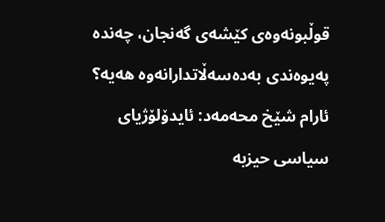قوڵبونه‌وه‌ی‌ كێشه‌ی‌ گه‌نجان، چه‌نده‌ په‌یوه‌ندی‌ به‌ده‌سه‌ڵاتدارانه‌وه‌ هه‌یه‌؟
ئارام شێخ محه‌مه‌د: ئایدۆلۆژیای‌ سیاسی‌ حیزبه‌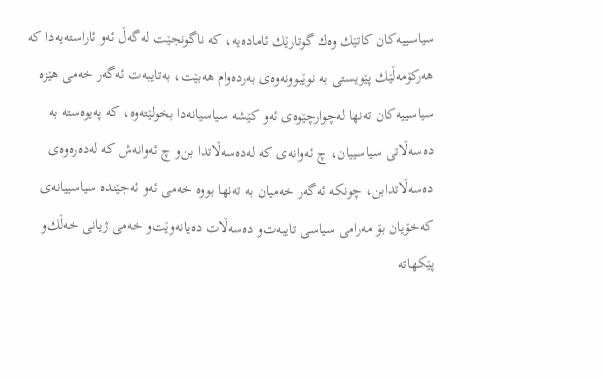سیاسییه‌كان كاتێك ‌وه‌ك گوتارێك ئاماده‌یه‌، كه‌ ناگونجێت له‌گه‌ڵ‌ ئه‌و ئاراسته‌یه‌دا كه‌ هه‌ركۆمه‌ڵێك پێویستی‌ به‌ نوێبوونه‌وه‌ی‌ به‌رده‌وام هه‌بێت، به‌تایبه‌ت ئه‌گه‌ر خه‌می‌ هێزه‌ سیاسییه‌كان ته‌نها له‌چوارچێوه‌ی‌ ئه‌و كێشه‌ سیاسیانه‌دا بخولێته‌وه‌، كه‌ په‌یوه‌سته‌ به‌ ده‌سه‌ڵاتی‌ سیاسییان، چ ئه‌وانه‌ی‌ كه‌ له‌ده‌سه‌ڵاتدا بن‌و چ ئه‌وانه‌ش كه‌ له‌ده‌ره‌وه‌ی‌ ده‌سه‌ڵاتدابن، چونكه‌ ئه‌گه‌ر خه‌میان به‌ ته‌نها بووه‌ خه‌می‌ ئه‌و ئه‌جێنده‌ سیاسییانه‌ی‌ كه‌خۆیان بۆ مه‌رامی‌ سیاسی‌ تایبه‌ت‌و ده‌سه‌ڵات ده‌یانه‌وێت‌و خه‌می‌ ژیانی‌ خه‌ڵك‌و پێكهاته‌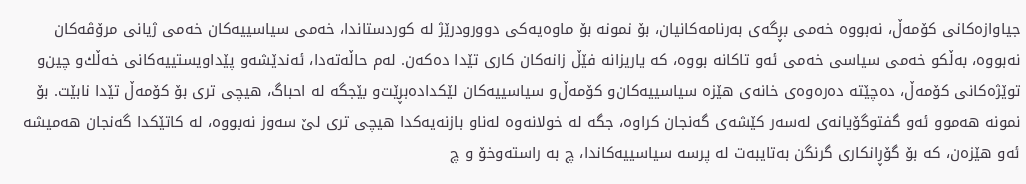جیاوازه‌كانی‌ كۆمه‌ڵ‌، نه‌بووه‌ خه‌می‌ بڕگه‌ی‌ به‌رنامه‌كانیان، بۆ نمونه‌ بۆ ماوه‌یه‌كی‌ دوورودرێژ له‌ كوردستاندا، خه‌می‌ سیاسییه‌كان خه‌می‌ ژیانی‌ مرۆڤه‌كان نه‌بووه‌، به‌ڵكو خه‌می‌ سیاسی‌ خه‌می‌ ئه‌و تاكانه‌ بووه‌، كه‌ یاریزانه‌ فێڵ زانه‌كان كاری‌ تێدا ده‌كه‌ن. له‌م حاڵه‌ته‌دا، ئه‌ندێشه‌و پێداویستییه‌كانی‌ خه‌ڵك‌و چین‌و توێژه‌كانی‌ كۆمه‌ڵ‌، ده‌چێته‌ ده‌ره‌وه‌ی‌ خانه‌ی‌ هێزه‌ سیاسییه‌كان‌و كۆمه‌ڵ‌‌و سیاسییه‌كان لێكداده‌بڕێت‌و بێجگه‌ له‌ احباگ، هیچی‌ تری‌ بۆ كۆمه‌ڵ‌ تێدا نابێت. بۆ نمونه‌ هه‌موو ئه‌و گفتوگۆیانه‌ی‌ له‌سه‌ر كێشه‌ی‌ گه‌نجان كراوه‌، جگه‌ له‌ خولانه‌وه‌ له‌ناو بازنه‌یه‌كدا هیچی‌ تری‌ لێ‌ سه‌وز نه‌بووه‌، له‌ كاتێكدا گه‌نجان هه‌میشه‌ ئه‌و هێزه‌ن، كه‌ بۆ گۆڕانكاری‌ گرنگن به‌تایبه‌ت له‌ پرسه‌ سیاسییه‌كاندا، چ به‌ راسته‌وخۆ ‌و چ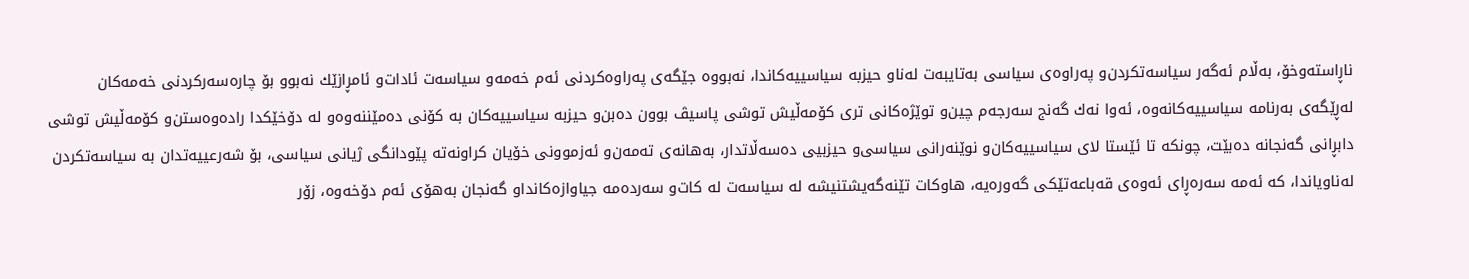ناڕاسته‌وخۆ، به‌ڵام ئه‌گه‌ر سیاسه‌تكردن‌و په‌راوه‌ی‌ سیاسی‌ به‌تایبه‌ت له‌ناو حیزبه‌ سیاسییه‌كاندا، نه‌بووه‌ جێگه‌ی‌ په‌راوه‌كردنی‌ ئه‌م خه‌مه‌‌و سیاسه‌ت ئادات‌و ئامڕازێك نه‌بوو بۆ چاره‌سه‌ركردنی‌ خه‌مه‌كان له‌ڕێگه‌ی‌ به‌رنامه‌ سیاسییه‌كانه‌وه‌، ئه‌وا نه‌ك گه‌نج سه‌رجه‌م چین‌و توێژه‌كانی‌ تری‌ كۆمه‌ڵیش توشی‌ پاسیڤ بوون ده‌بن‌و حیزبه‌ سیاسییه‌كان به‌ كۆنی‌ ده‌مێننه‌وه‌‌و له‌ دۆخێكدا راده‌وه‌ستن‌و كۆمه‌ڵیش توشی‌ دابڕانی‌ گه‌نجانه‌ ده‌بێت، چونكه‌ تا ئێستا لای‌ سیاسییه‌كان‌و نوێنه‌رانی‌ سیاسی‌‌و حیزبیی ده‌سه‌ڵاتدار، به‌هانه‌ی‌ ته‌مه‌ن‌و ئه‌زموونی‌ خۆیان كراونه‌ته‌ پێودانگی‌ ژیانی‌ سیاسی‌، بۆ شه‌رعییه‌تدان به‌ سیاسه‌تكردن له‌ناویاندا، كه‌ ئه‌مه‌ سه‌ره‌ڕای‌ ئه‌وه‌ی‌ قه‌باعه‌تێكی‌ گه‌وره‌یه‌، هاوكات تێنه‌گه‌یشتنیشه‌ له‌ سیاسه‌ت له‌ كات‌و سه‌رده‌مه‌ جیاوازه‌كاندا‌و گه‌نجان به‌هۆی‌ ئه‌م دۆخه‌وه‌، زۆر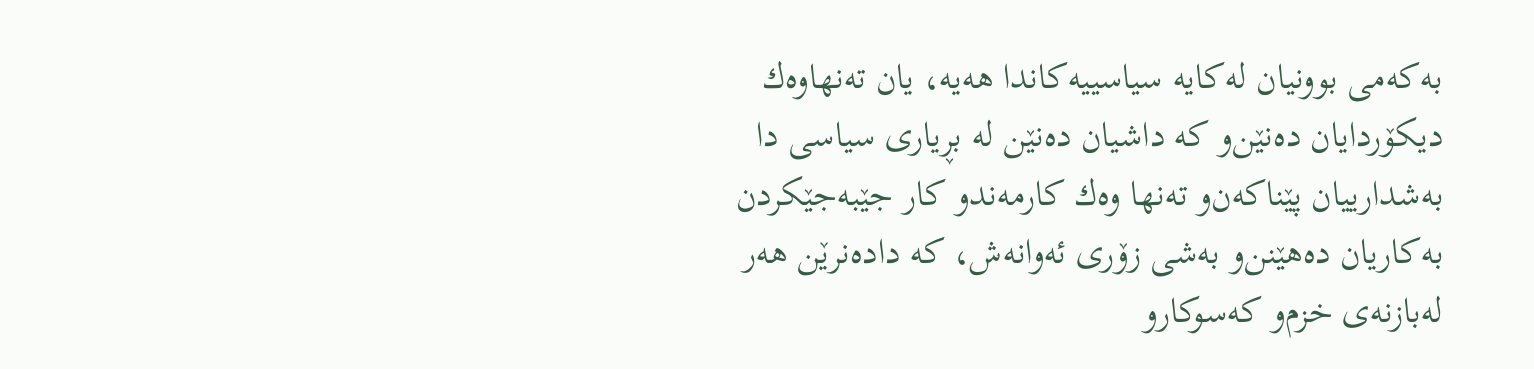به‌كه‌می‌ بوونیان له‌كایه‌ سیاسییه‌كاندا هه‌یه‌، یان ته‌نها‌وه‌ك دیكۆردایان ده‌نێن‌و كه‌ داشیان ده‌نێن له‌ بڕیاری‌ سیاسی‌ دا به‌شدارییان پێناكه‌ن‌و ته‌نها ‌وه‌ك كارمه‌ند‌و كار جێبه‌جێكردن به‌كاریان ده‌هێنن‌و به‌شی‌ زۆری‌ ئه‌وانه‌ش، كه‌ داده‌نرێن هه‌ر له‌بازنه‌ی‌ خزم‌و كه‌سوكار‌و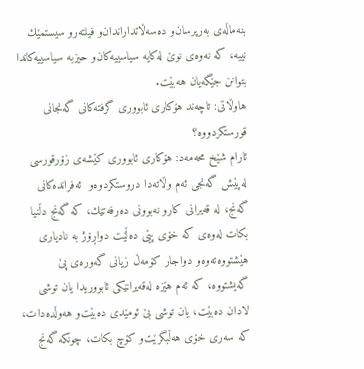بنه‌ماڵه‌ی‌ به‌رپرسان‌و ده‌سه‌ڵاتداراندان‌و فیلته‌ر‌و سیستمێك نییه‌، كه‌ نه‌وه‌ی‌ نوێ‌ له‌كایه‌ سیاسییه‌كان‌و حیزبه‌ سیاسییه‌كاندا بتوانن جێگه‌یان هه‌بێت.
هاوڵاتی‌: تاچه‌ند هۆكاری‌ ئابووری‌ گرفته‌كانی‌ گه‌نجانی‌ قورستكردووه‌؟
ئارام شێخ محه‌مه‌د: هۆكاری‌ ئابووری‌ كێشه‌ی‌ زۆرقورسی‌ له‌پێش گه‌نجی‌ ئه‌م ‌وڵاته‌دا دروستكردوه‌‌و  ئه‌فرانده‌كانی‌ گه‌نج، له‌ قه‌یرانی‌ كار‌و نه‌بوونی‌ ده‌رفه‌تێك، كه‌ گه‌نج دڵنیا بكات له‌وه‌ی‌ كه‌ خۆی‌ پێی‌ ده‌ڵێت دواڕۆژ به‌ نادیاری‌ هێشتووه‌ته‌وه‌‌و دواجار كۆمه‌ڵ‌ زیانی‌ گه‌وره‌ی‌ پێ‌ گه‌یشتووه‌، كه‌ ئه‌م هێزه‌ له‌قه‌یرانێكی‌ ئابووریدا یان توشی‌ لادان ده‌بێت، یان توشی‌ بێ‌ ئومێدی‌ ده‌بێت‌و هه‌وڵده‌دات، كه‌ سه‌ری‌ خۆی‌ هه‌ڵبگرێت‌و كۆچ بكات، چونكه‌ گه‌نج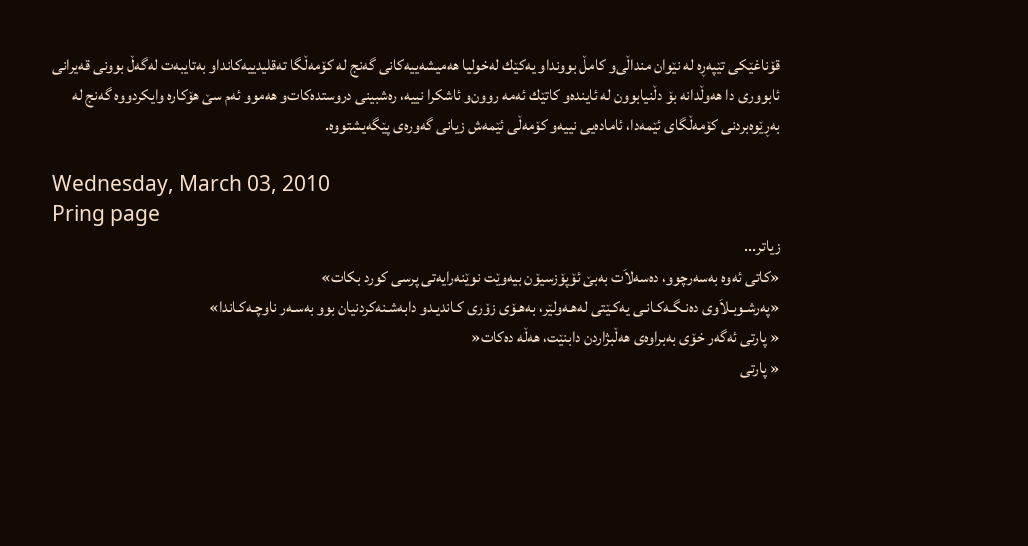قۆناغێكی‌ تێپه‌ڕه‌ له‌ نێوان منداڵی‌‌و كامڵ‌ بووندا‌و یه‌كێك له‌خولیا هه‌میشه‌ییه‌كانی‌ گه‌نج له‌ كۆمه‌ڵگا ته‌قلیدییه‌كاندا‌و به‌تایبه‌ت له‌گه‌ڵ‌ بوونی‌ قه‌یرانی‌ ئابووری‌ دا هه‌وڵدانه‌ بۆ دڵنیابوون له‌ ئاینده‌‌و كاتێك ئه‌مه‌ روون‌و ئاشكرا نییه‌، ره‌شبینی‌ دروستده‌كات‌و هه‌موو ئه‌م سێ‌ هۆكاره‌ ‌وایكردووه‌ گه‌نج له‌ به‌ڕێوه‌بردنی‌ كۆمه‌ڵگای‌ ئێمه‌دا، ئاماده‌یی نییه‌‌و كۆمه‌ڵی‌ ئێمه‌ش زیانی‌ گه‌وره‌ی‌ پێگه‌یشتووه‌.

Wednesday, March 03, 2010
Pring page
زیاتر...
«كاتی‌ ئه‌وه‌ به‌سه‌رچوو، ده‌سه‌لاَت به‌بێ ئۆپۆزسیۆن بیه‌وێت نوێنه‌رایه‌تی‌ پرسی كورد بكات»
«په‌رشـوبـلاَوی‌ ده‌نـگـه‌كـانـی‌ یه‌كـێتی‌ له‌هـه‌ولێر، به‌هـۆی‌ زۆری‌ كـاندیـد‌و دابه‌شـنه‌كردنیان بوو به‌سـه‌ر ناوچـه‌كـاندا»
« پارتی‌ ئه‌گه‌ر خۆی‌ به‌براوه‌ی‌ هه‌ڵبژاردن دابنێت، هه‌ڵه‌ ده‌كات«
« پارتی‌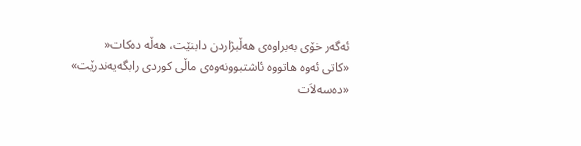ئه‌گه‌ر خۆی‌ به‌براوه‌ی‌ هه‌ڵبژاردن دابنێت، هه‌ڵه‌ ده‌كات«
«كاتی‌ ئه‌وه‌ هاتووه‌ ئاشتبوونه‌وه‌ی‌ ماڵی‌ كوردی‌ رابگه‌یه‌ندرێت»
«ده‌سه‌لاَت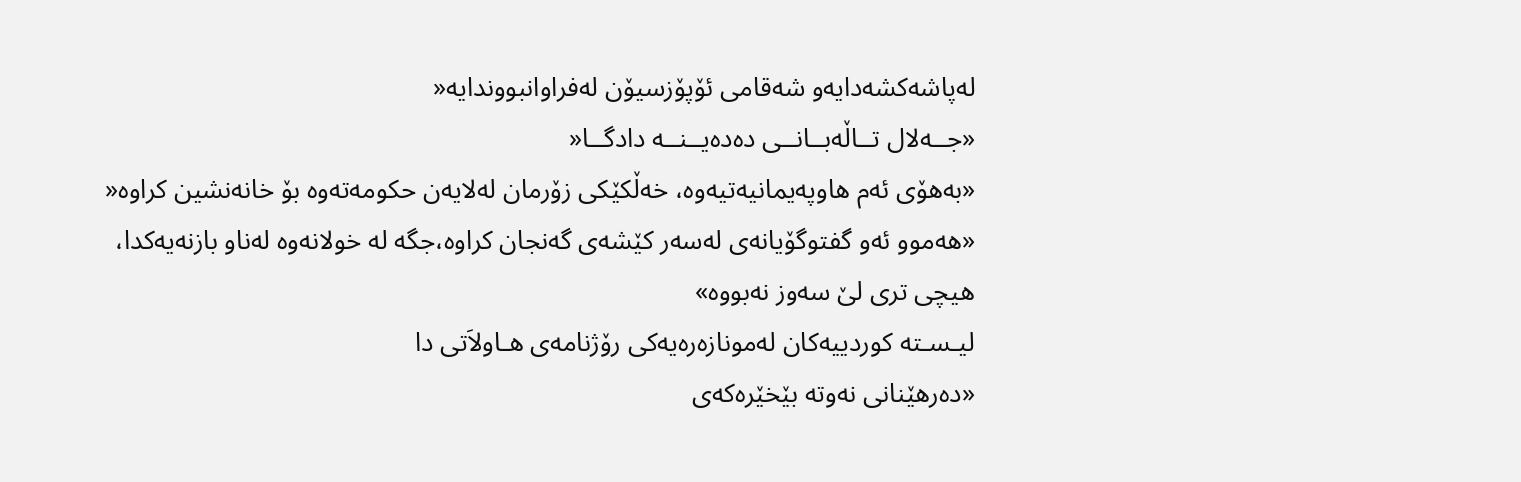له‌پاشه‌كشه‌دایه‌‌و شه‌قامی‌ ئۆپۆزسیۆن له‌فراوانبووندایه‌«
«جــه‌لال تــاڵه‌بــانــی‌ ده‌ده‌یــنــه‌ دادگــا«
«به‌هۆی‌ ئه‌م هاوپه‌یمانیه‌تیه‌وه‌، خه‌ڵكێكی‌ زۆرمان له‌لایه‌ن حكومه‌ته‌وه‌ بۆ خانه‌نشین كراوه‌«
«هه‌موو ئه‌و گفتوگۆیانه‌ی‌ له‌سه‌ر كێشه‌ی‌ گه‌نجان كراوه‌،جگه‌ له‌ خولانه‌وه‌ له‌ناو بازنه‌یه‌كدا، هیچی تری‌ لێ‌ سه‌وز نه‌بووه‌»
ليـسـته‌ كورديیه‌كان له‌مونازه‌ره‌یه‌كی‌ رۆژنامه‌ی‌ هـاولاَتی دا
«ده‌رهێنانی‌ نه‌وته‌ بێخێره‌كه‌ی‌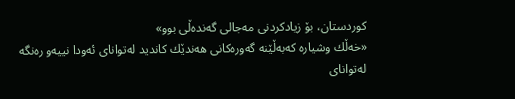كوردستان، بۆ زیادكردنی‌ مه‌جالی‌ گه‌نده‌ڵی‌ بوو»
«خه‌ڵك وشیاره‌ كه‌به‌ڵێنه‌ گه‌وره‌كانی‌ هه‌ندێك كاندید له‌توانای‌ ئه‌ودا نییه‌و ره‌نگه‌ له‌توانای‌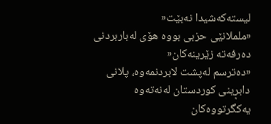لیسته‌كه‌شیدا نه‌بێت«
«ململانێی‌ حزبی‌ بووه‌ هۆی‌ له‌باربردنی‌ ده‌رفه‌ته‌ زێرینه‌كان«
«ده‌ترسم له‌پشت لابردنمه‌وه‌، پلانی‌ دابڕینی‌ كوردستان له‌نه‌ته‌وه‌ یه‌كگرتووه‌كان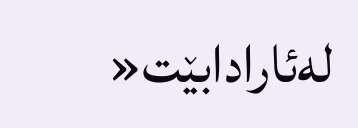له‌ئارادابێت«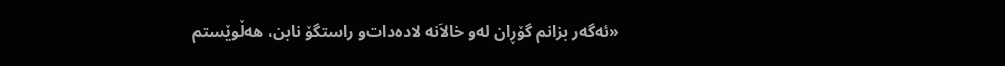«ئه‌گه‌ر بزانم گۆڕان له‌و خالاَنه‌ لاده‌دات‌و راستگۆ نابن، هه‌ڵوێستم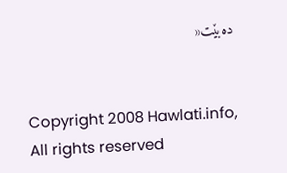ده‌بێت«


Copyright 2008 Hawlati.info, All rights reserved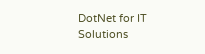DotNet for IT Solutions